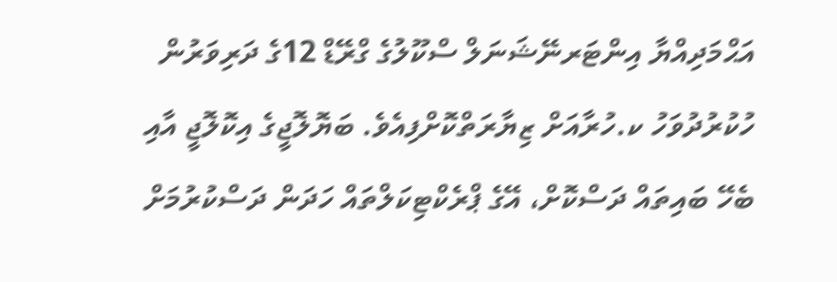އަޙްމަދިއްޔާ އިންޓަރނޭޝަނަލް ސްކޫލުގެ ގްރޭޑް 12ގެ ދަރިވަރުން ހުކުރުދުވަހު ކ.ހުރާއަށް ޒިޔާރަތްކޮށްފިއެވެ. ބަޔޮލޮޖީގެ އިކޮލޮޖީ އާއި ބެހޭ ބައިތައް ދަސްކޮށް، އޭގެ ޕްރެކްޓިކަލްތައް ހަދަން ދަސްކުރުމަށް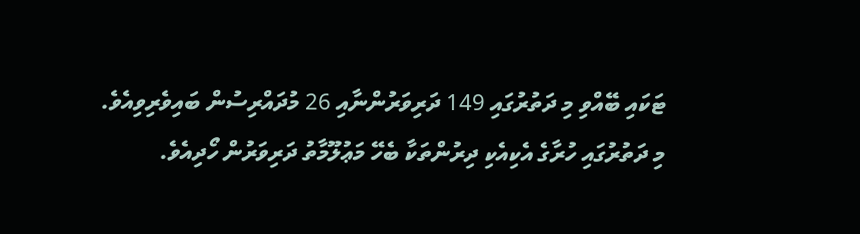ޓަކައި ބޭއްވި މި ދަތުރުގައި 149 ދަރިވަރުންނާއި 26 މުދައްރިސުން ބައިވެރިވިއެވެ.
މި ދަތުރުގައި ހުރާގެ އެކިއެކި ދިރުންތަކާ ބެހޭ މަޢުލޫމާތު ދަރިވަރުން ހޯދިއެވެ.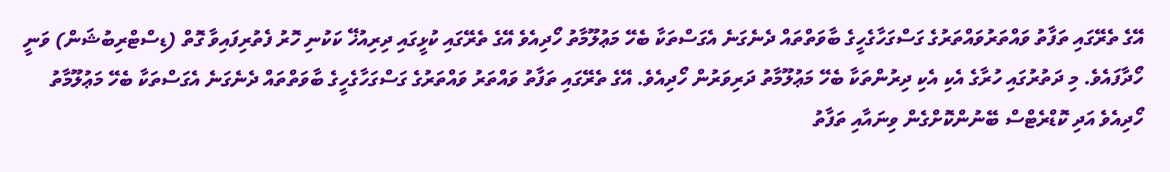އޭގެ ތެރޭގައި ތަފާތު ވައްތަރުވައްތަރުގެ ގަސްގަހާގެހީގެ ބާވަތްތައް ދެނެގަނެ އެގަސްތަކާ ބެހޭ މަޢުލޫމާތު ހޯދިއެވެ އޭގެ ތެރޭގައި ކުޅީގައި ދިރިއުޚޭ ކަކުނި ހޮރު ފެތުރިފައިވާ ގޮތް (ޑިސްޓްރިބުޝަން) ވަނީ ހޯދާފައެވެ. މި ދަތުރުގައި ހުރާގެ އެކި އެކި ދިރުންތަކާ ބެހޭ މަޢުލޫމާތު ދަރިވަރުން ހޯދިއެވެ. އޭގެ ތެރޭގައި ތަފާތު ވައްތަރު ވައްތަރުގެ ގަސްގަހާގެހީގެ ބާވަތްތައް ދެނެގަނެ އެގަސްތަކާ ބެހޭ މަޢުލޫމާތު ހޯދިއެވެ އަދި ކޮޑްރެޓްސް ބޭނުންކޮށްގެން ވިނައާއި ތަފާތު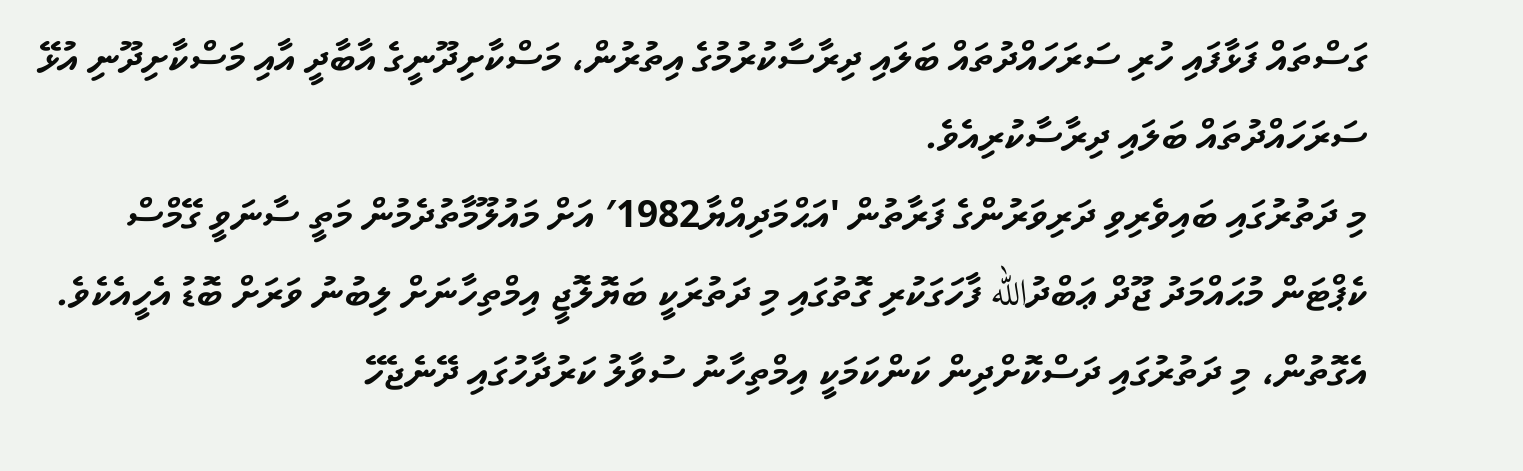ގަސްތައް ފަޅާފައި ހުރި ސަރަހައްދުތައް ބަލައި ދިރާސާކުރުމުގެ އިތުރުން، މަސްކާށިދޫނީގެ އާބާދީ އާއި މަސްކާށިދޫނި އުޅޭ ސަރަހައްދުތައް ބަލައި ދިރާސާކުރިއެވެ.
މި ދަތުރުގައި ބައިވެރިވި ދަރިވަރުންގެ ފަރާތުން 'އަޙްމަދިއްޔާ1982′ އަށް މައުލޫމާތުދެމުން މަތީ ސާނަވީ ގޭމްސް ކެޕްޓަން މުޙައްމަދު ޖޫދް ޢަބްދުالله ފާހަގަކުރި ގޮތުގައި މި ދަތުރަކީ ބަޔޮލޮޖީ އިމްތިހާނަށް ލިބުނު ވަރަށް ބޮޑު އެހީއެކެވެ. އެގޮތުން، މި ދަތުރުގައި ދަސްކޮށްދިން ކަންކަމަކީ އިމްތިހާނު ސުވާލު ކަރުދާހުގައި ދޭނެޖެހޭ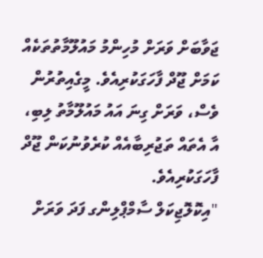ޖަވާބަށް ވަރަށް މުހިންމު މައުލޫމާތުތަކެއް ކަމަށް ޖޫދް ފާހަގަކުރިއެވެ. މީގެއިތުރުން ވެސް، ވަރަށް ގިނަ އައު މައުލޫމާތު ލިބި، އާ އެތައް ތަޖުރިބާއެއް ކުރެވުނުކަން ޖޫދް ފާހަގަކުރިއެވެ.
"އިކޮލޮޖިކަލް ސާމްޕްލިންގ ފަދަ ވަރަށް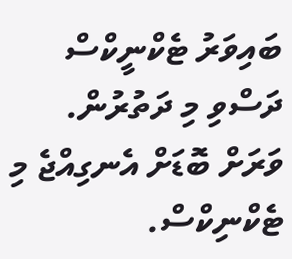ބައިވަރު ޓެކްނީކްސް ދަސްވި މި ދަތުރުން. ވަރަށް ބޮޑަށް އެނގިއްޖެ މި ޓެކްނިކްސް.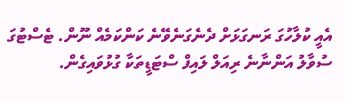އެއީ ކުލާހުގަ ރަނގަޅަށް ދެނެގަނެވޭނެ ކަންކަމެއް ނޫން. ޓެސްޓުގަ ސުވާލު އަންނާނެ ރިއަލް ލައިފް ސްޓަޑީތަކާ ގުޅުވައިގެން.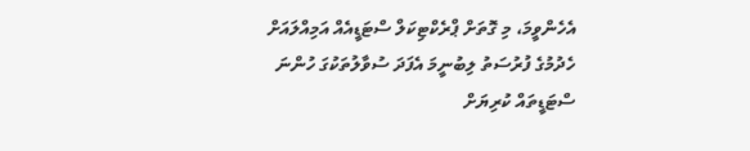އެހެންވީމަ، މި ގޮތަށް ޕްރެކްޓިކަލް ސްޓަޑީއެއް އަމިއްލައަށް ހެދުމުގެ ފުރުސަތު ލިބުނީމަ އެފަދަ ސުވާލުތަކުގަ ހުންނަ ސްޓަޑީތައް ކުރިޔަށް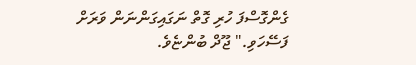ގެންގޮސްފަ ހުރި ގޮތް ނަގައިގަންނަން ވަރަށް ފަސޭހަވި." ޖޫދް ބުންޏެވެ.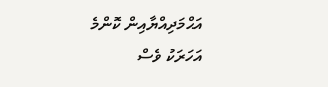އަޙްމަދިއްޔާއިން ކޮންމެ އަހަރަކު ވެސް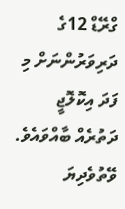ގްރޭޑް 12ގެ ދަރިވަރުންނަށް މި ފަދަ އިކޮލޮޖީ ދަތުރެއް ބާއްވައެވެ. ވޭތުވެދިޔަ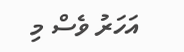އަހަރު ވެސް މި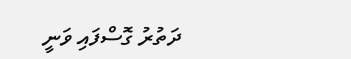ދަތުރު ގޮސްފައި ވަނީ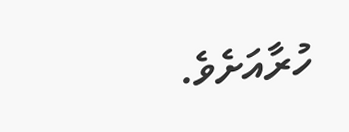ހުރާއަށެވެ.